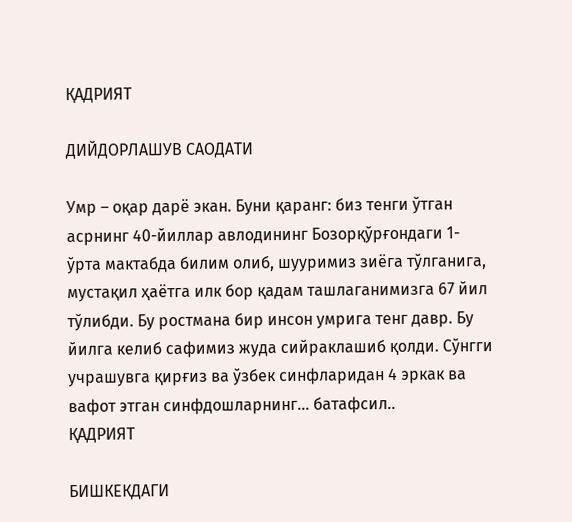ҚАДРИЯТ

ДИЙДОРЛАШУВ САОДАТИ

Умр – оқар дарё экан. Буни қаранг: биз тенги ўтган асрнинг 40-йиллар авлодининг Бозорқўрғондаги 1-ўрта мактабда билим олиб, шууримиз зиёга тўлганига, мустақил ҳаётга илк бор қадам ташлаганимизга 67 йил тўлибди. Бу ростмана бир инсон умрига тенг давр. Бу йилга келиб сафимиз жуда сийраклашиб қолди. Сўнгги учрашувга қирғиз ва ўзбек синфларидан 4 эркак ва вафот этган синфдошларнинг... батафсил..
ҚАДРИЯТ

БИШКЕКДАГИ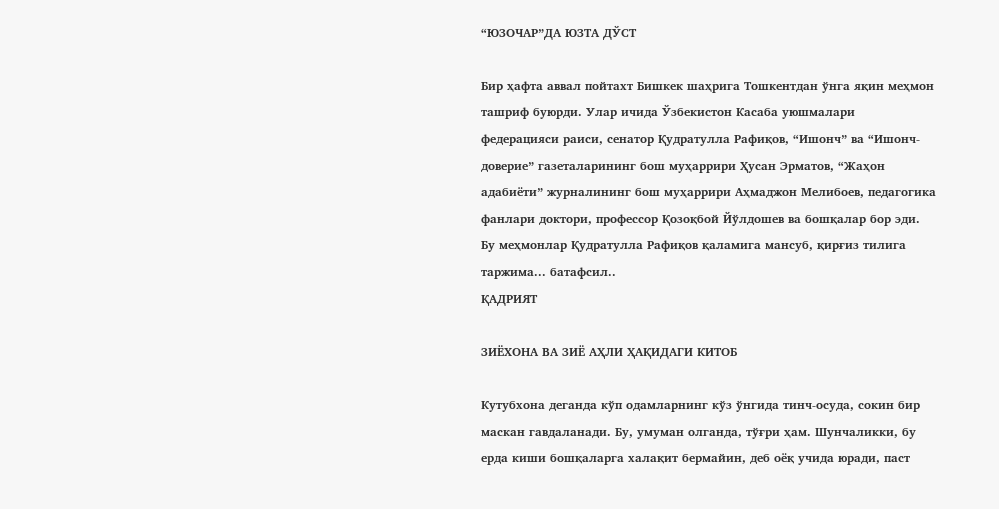“ЮЗОЧАР”ДА ЮЗТА ДЎСТ

Бир ҳафта аввал пойтахт Бишкек шаҳрига Тошкентдан ўнга яқин меҳмон ташриф буюрди. Улар ичида Ўзбекистон Касаба уюшмалари федерацияси раиси, сенатор Қудратулла Рафиқов, “Ишонч” ва “Ишонч-доверие” газеталарининг бош муҳаррири Ҳусан Эрматов, “Жаҳон адабиёти” журналининг бош муҳаррири Аҳмаджон Мелибоев, педагогика фанлари доктори, профессор Қозоқбой Йўлдошев ва бошқалар бор эди. Бу меҳмонлар Қудратулла Рафиқов қаламига мансуб, қирғиз тилига таржима... батафсил..
ҚАДРИЯТ

ЗИЁХОНА ВА ЗИЁ АҲЛИ ҲАҚИДАГИ КИТОБ

Кутубхона деганда кўп одамларнинг кўз ўнгида тинч-осуда, сокин бир маскан гавдаланади. Бу, умуман олганда, тўғри ҳам. Шунчаликки, бу ерда киши бошқаларга халақит бермайин, деб оёқ учида юради, паст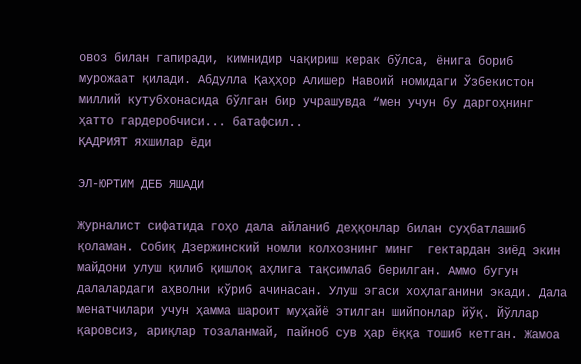овоз билан гапиради, кимнидир чақириш керак бўлса, ёнига бориб  мурожаат қилади. Абдулла Қаҳҳор Алишер Навоий номидаги Ўзбекистон миллий кутубхонасида бўлган бир учрашувда “мен учун бу даргоҳнинг ҳатто гардеробчиси... батафсил..
ҚАДРИЯТ яхшилар ёди

ЭЛ-ЮРТИМ ДЕБ ЯШАДИ

Журналист сифатида гоҳо дала айланиб деҳқонлар билан суҳбатлашиб қоламан. Собиқ Дзержинский номли колхознинг минг  гектардан зиёд экин майдони улуш қилиб қишлоқ аҳлига тақсимлаб берилган. Аммо бугун далалардаги аҳволни кўриб ачинасан. Улуш эгаси хоҳлаганини экади. Дала менатчилари учун ҳамма шароит муҳайё этилган шийпонлар йўқ. Йўллар қаровсиз, ариқлар тозаланмай, пайноб сув ҳар ёққа тошиб кетган. Жамоа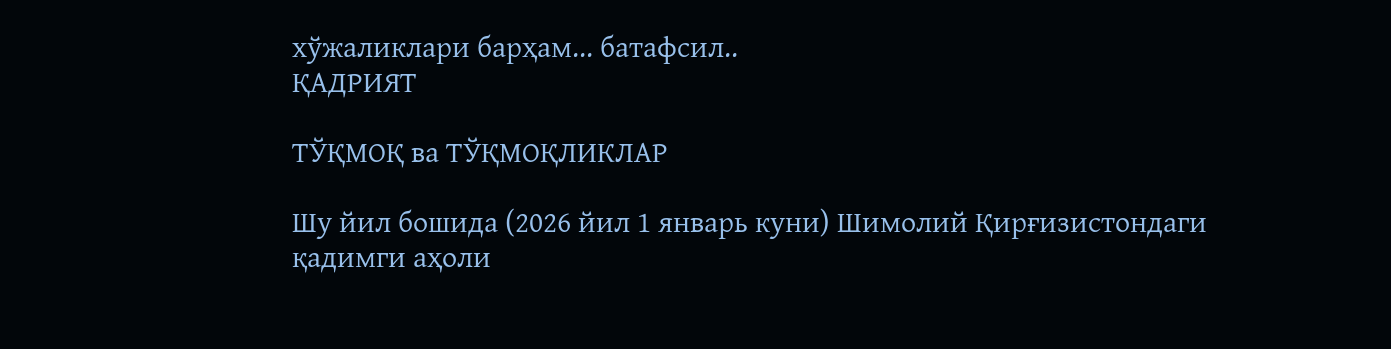хўжаликлари барҳам... батафсил..
ҚАДРИЯТ

ТЎҚМОҚ ва ТЎҚМОҚЛИКЛАР

Шу йил бошида (2026 йил 1 январь куни) Шимолий Қирғизистондаги қадимги аҳоли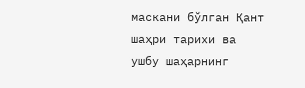маскани бўлган Қант шаҳри тарихи ва ушбу шаҳарнинг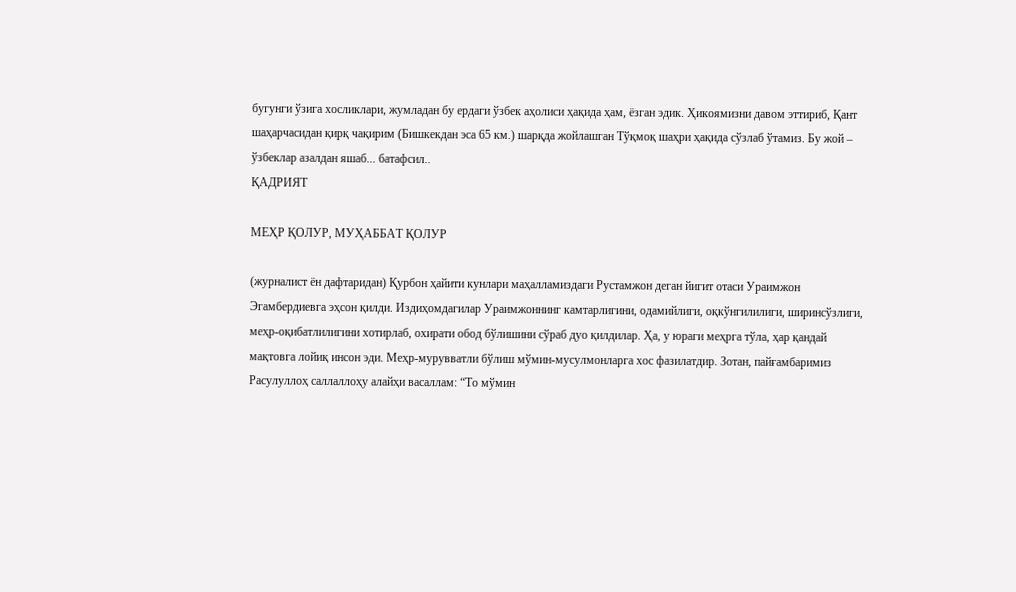бугунги ўзига хосликлари, жумладан бу ердаги ўзбек аҳолиси ҳақида ҳам, ёзган эдик. Ҳикоямизни давом эттириб, Қант шаҳарчасидан қирқ чақирим (Бишкекдан эса 65 км.) шарқда жойлашган Тўқмоқ шаҳри ҳақида сўзлаб ўтамиз. Бу жой – ўзбеклар азалдан яшаб... батафсил..
ҚАДРИЯТ

МЕҲР ҚОЛУР, МУҲАББАТ ҚОЛУР

(журналист ён дафтаридан) Қурбон ҳайити кунлари маҳалламиздаги Рустамжон деган йигит отаси Ураимжон Эгамбердиевга эҳсон қилди. Издиҳомдагилар Ураимжоннинг камтарлигини, одамийлиги, оқкўнгилилиги, ширинсўзлиги, меҳр-оқибатлилигини хотирлаб, охирати обод бўлишини сўраб дуо қилдилар. Ҳа, у юраги меҳрга тўла, ҳар қандай мақтовга лойиқ инсон эди. Меҳр-мурувватли бўлиш мўмин-мусулмонларга хос фазилатдир. Зотан, пайғамбаримиз Расулуллоҳ саллаллоҳу алайҳи васаллам: “То мўмин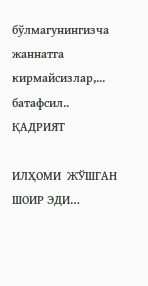бўлмагунингизча жаннатга кирмайсизлар,... батафсил..
ҚАДРИЯТ

ИЛҲОМИ  ЖЎШГАН  ШОИР ЭДИ…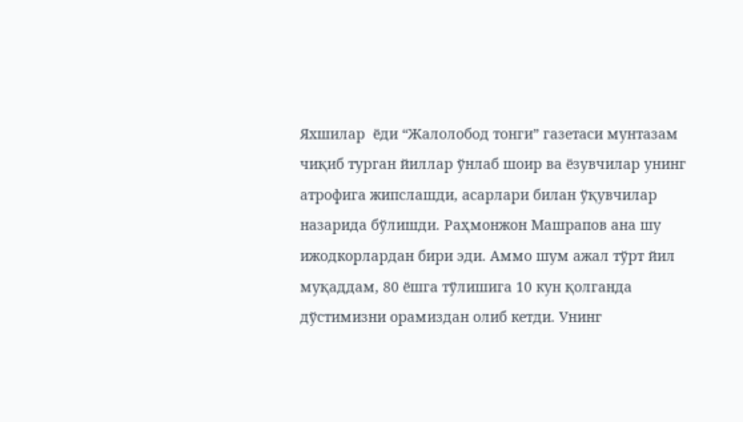Яхшилар  ёди “Жалолобод тонги” газетаси мунтазам чиқиб турган йиллар ўнлаб шоир ва ёзувчилар унинг атрофига жипслашди, асарлари билан ўқувчилар назарида бўлишди. Раҳмонжон Машрапов ана шу ижодкорлардан бири эди. Аммо шум ажал тўрт йил муқаддам, 80 ёшга тўлишига 10 кун қолганда дўстимизни орамиздан олиб кетди. Унинг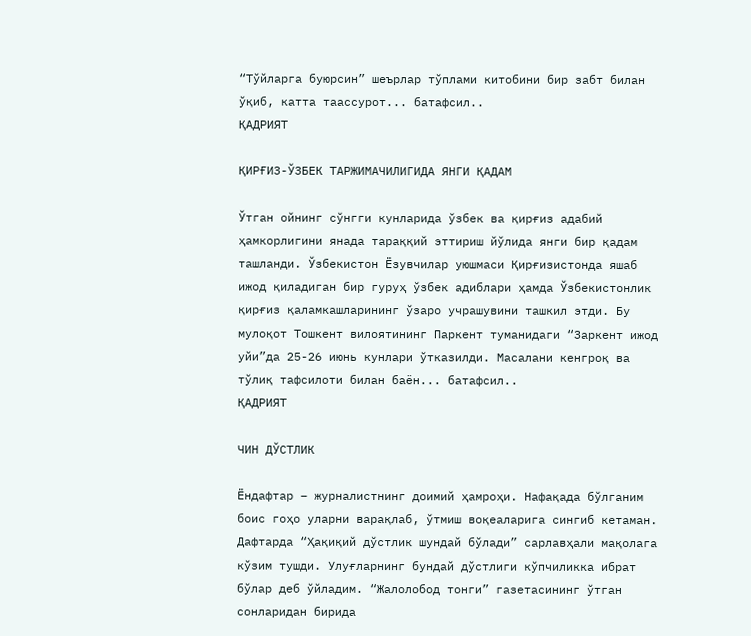“Тўйларга буюрсин” шеърлар тўплами китобини бир забт билан ўқиб, катта таассурот... батафсил..
ҚАДРИЯТ

ҚИРҒИЗ-ЎЗБЕК ТАРЖИМАЧИЛИГИДА ЯНГИ ҚАДАМ

Ўтган ойнинг сўнгги кунларида ўзбек ва қирғиз адабий ҳамкорлигини янада тараққий эттириш йўлида янги бир қадам ташланди. Ўзбекистон Ёзувчилар уюшмаси Қирғизистонда яшаб ижод қиладиган бир гуруҳ ўзбек адиблари ҳамда Ўзбекистонлик қирғиз қаламкашларининг ўзаро учрашувини ташкил этди. Бу мулоқот Тошкент вилоятининг Паркент туманидаги “Заркент ижод уйи”да 25-26 июнь кунлари ўтказилди. Масалани кенгроқ ва тўлиқ тафсилоти билан баён... батафсил..
ҚАДРИЯТ

ЧИН ДЎСТЛИК

Ёндафтар – журналистнинг доимий ҳамроҳи. Нафақада бўлганим боис гоҳо уларни варақлаб, ўтмиш воқеаларига сингиб кетаман. Дафтарда “Ҳақиқий дўстлик шундай бўлади” сарлавҳали мақолага кўзим тушди. Улуғларнинг бундай дўстлиги кўпчиликка ибрат бўлар деб ўйладим. “Жалолобод тонги” газетасининг ўтган сонларидан бирида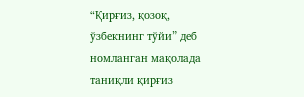“Қирғиз, қозоқ, ўзбекнинг тўйи” деб номланган мақолада таниқли қирғиз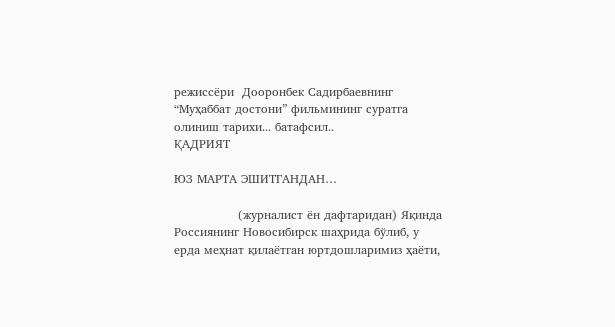режиссёри  Дооронбек Садирбаевнинг “Муҳаббат достони” фильмининг суратга олиниш тарихи... батафсил..
ҚАДРИЯТ

ЮЗ МАРТА ЭШИТГАНДАН…

                (журналист ён дафтаридан) Яқинда  Россиянинг Новосибирск шаҳрида бўлиб, у ерда меҳнат қилаётган юртдошларимиз ҳаёти,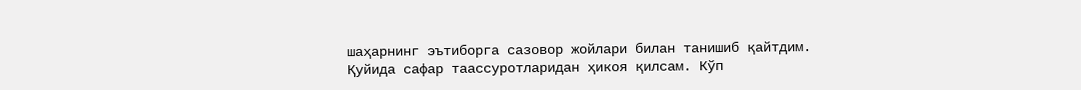шаҳарнинг эътиборга сазовор жойлари билан танишиб қайтдим. Қуйида сафар таассуротларидан ҳикоя қилсам. Кўп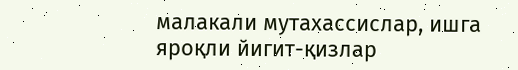малакали мутахассислар, ишга яроқли йигит-қизлар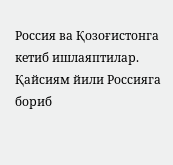Россия ва Қозоғистонга кетиб ишлаяптилар. Қайсиям йили Россияга бориб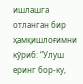ишлашга отланган бир ҳамқишлоғимни кўриб: “Улуш еринг бор-ку,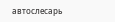автослесарь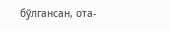бўлгансан, ота-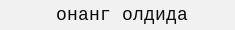онанг олдида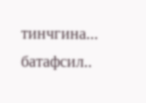тинчгина... батафсил..